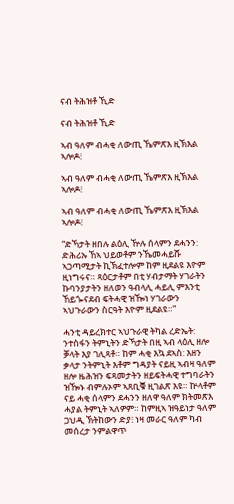ናብ ትሕዝቶ ኺድ

ናብ ትሕዝቶ ኺድ

ኣብ ዓለም ብሓቂ ለውጢ ኼምጽእ ዚኽእል ኣሎዶ፧

ኣብ ዓለም ብሓቂ ለውጢ ኼምጽእ ዚኽእል ኣሎዶ፧

ኣብ ዓለም ብሓቂ ለውጢ ኼምጽእ ዚኽእል ኣሎዶ፧

“ድኻታት ዘበሉ ልዕሊ ዅሉ ሰላምን ደሓንን: ድሕሪኡ ኸኣ ህይወቶም ንኼመሓይሹ ኣጋጣሚታት ኪኽፈተሎም ከም ዚደልዩ እዮም ዚነግሩና። ጻዕርታቶም በቲ ሃብታማት ሃገራትን ኩባንያታትን ዘለወን ዓብላሊ ሓይሊ ምእንቲ ኸይጐናደብ ፍትሓዊ ዝዀነ ሃገራውን ኣህጉራውን ስርዓት እዮም ዚደልዩ።”

ሓንቲ ዳይረክተር ኣህጉራዊ ትካል ረድኤት: ንተስፋን ትምኒትን ድኻታት በዚ ኣብ ላዕሊ ዘሎ ቓላት እያ ገሊጻቶ። ከም ሓቂ እኳ ደኣስ: እዘን ቃላታ ንትምኒት እቶም ግዳያት ናይዚ ኣብዛ ዓለም ዘሎ ዜሕዝን ፍጻመታትን ዘይፍትሓዊ ተግባራትን ዝዀኑ ብምሉኦም ኣጸቢቑ ዚገልጽ እዩ። ኵላቶም ናይ ሓቂ ሰላምን ደሓንን ዘለዋ ዓለም ክትመጽእ ሓያል ትምኒት ኣለዎም። ከምዚኣ ዝዓይነታ ዓለም ጋህዲ ኽትከውን ድያ፧ ነዛ መራር ዓለም ካብ መሰረታ ንምልዋጥ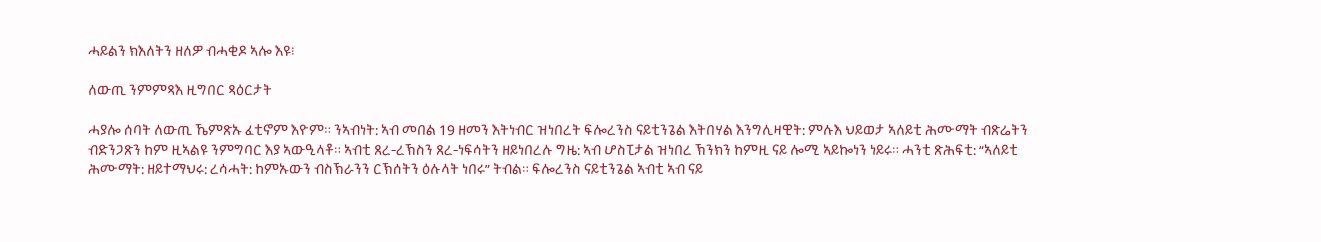ሓይልን ክእለትን ዘለዎ ብሓቂዶ ኣሎ እዩ፧

ለውጢ ንምምጻእ ዚግበር ጻዕርታት

ሓያሎ ሰባት ለውጢ ኼምጽኡ ፈቲኖም እዮም። ንኣብነት: ኣብ መበል 19 ዘመን እትነብር ዝነበረት ፍሎረንስ ናይቲንጌል እትበሃል እንግሊዛዊት: ምሉእ ህይወታ ኣለይቲ ሕሙማት ብጽሬትን ብድንጋጽን ከም ዚኣልዩ ንምግባር እያ ኣውዒላቶ። ኣብቲ ጸረ-ረኽስን ጸረ-ነፍሳትን ዘይነበረሉ ግዜ: ኣብ ሆስፒታል ዝነበረ ኽንክን ከምዚ ናይ ሎሚ ኣይኰነን ነይሩ። ሓንቲ ጽሕፍቲ: “ኣለይቲ ሕሙማት: ዘይተማህሩ: ረሳሓት: ከምኡውን ብስኽራንን ርኽሰትን ዕሉላት ነበሩ” ትብል። ፍሎረንስ ናይቲንጌል ኣብቲ ኣብ ናይ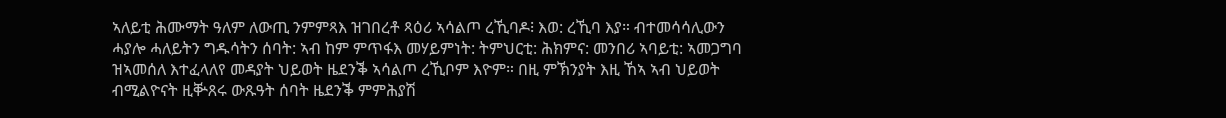ኣለይቲ ሕሙማት ዓለም ለውጢ ንምምጻእ ዝገበረቶ ጻዕሪ ኣሳልጦ ረኺባዶ፧ እወ: ረኺባ እያ። ብተመሳሳሊውን ሓያሎ ሓለይትን ግዱሳትን ሰባት: ኣብ ከም ምጥፋእ መሃይምነት: ትምህርቲ: ሕክምና: መንበሪ ኣባይቲ: ኣመጋግባ ዝኣመሰለ እተፈላለየ መዳያት ህይወት ዜደንቕ ኣሳልጦ ረኺቦም እዮም። በዚ ምኽንያት እዚ ኸኣ ኣብ ህይወት ብሚልዮናት ዚቝጸሩ ውጹዓት ሰባት ዜደንቕ ምምሕያሽ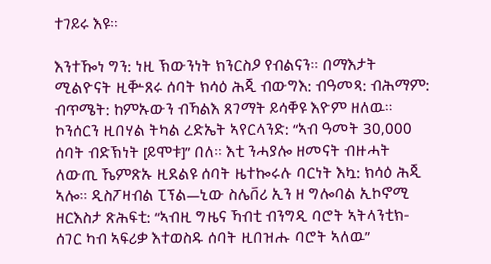ተገይሩ እዩ።

እንተዀነ ግን: ነዚ ኽውንነት ክንርስዖ የብልናን። በማእታት ሚልዮናት ዚቝጸሩ ሰባት ክሳዕ ሕጂ ብውግእ: ብዓመጻ: ብሕማም: ብጥሜት: ከምኡውን ብኻልእ ጸገማት ይሳቐዩ እዮም ዘለዉ። ኮንሰርን ዚበሃል ትካል ረድኤት ኣየርላንድ: “ኣብ ዓመት 30,000 ሰባት ብድኽነት [ይሞቱ]” በለ። እቲ ንሓያሎ ዘመናት ብዙሓት ለውጢ ኼምጽኡ ዚደልዩ ሰባት ዜተኰሩሉ ባርነት እኳ: ክሳዕ ሕጂ ኣሎ። ዲስፖዛብል ፒፕል—ኒው ስሌቨሪ ኢን ዘ ግሎባል ኢኮኖሚ ዘርእስታ ጽሕፍቲ: “ኣብዚ ግዜና ኻብቲ ብንግዲ ባሮት ኣትላንቲክ-ሰገር ካብ ኣፍሪቃ እተወስዱ ሰባት ዚበዝሑ ባሮት ኣለዉ”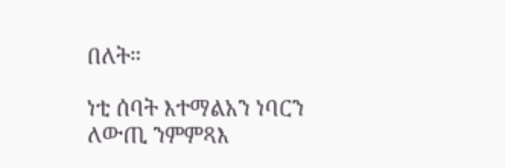በለት።

ነቲ ሰባት እተማልአን ነባርን ለውጢ ንምምጻእ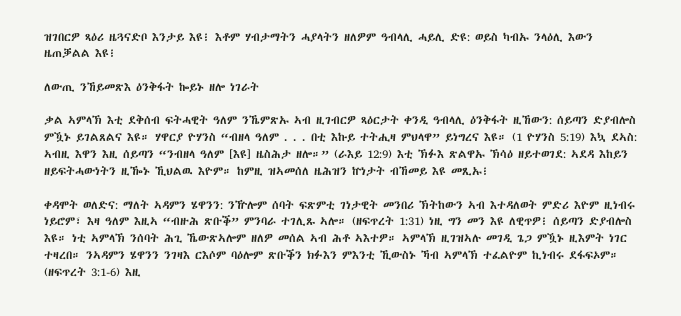ዝገበርዎ ጻዕሪ ዜጓናድቦ እንታይ እዩ፧ እቶም ሃብታማትን ሓያላትን ዘለዎም ዓብላሊ ሓይሊ ድዩ: ወይስ ካብኡ ንላዕሊ እውን ዜጠቓልል እዩ፧

ለውጢ ንኸይመጽእ ዕንቅፋት ኰይኑ ዘሎ ነገራት

ቃል ኣምላኽ እቲ ደቅሰብ ፍትሓዊት ዓለም ንኼምጽኡ ኣብ ዚገብርዎ ጻዕርታት ቀንዲ ዓብላሊ ዕንቅፋት ዚኸውን: ሰይጣን ድያብሎስ ምዃኑ ይገልጸልና እዩ። ሃዋርያ ዮሃንስ “ብዘላ ዓለም . . . በቲ እኩይ ተትሒዛ ምህላዋ” ይነግረና እዩ። (1 ዮሃንስ 5:19) እኳ ደኣስ: ኣብዚ እዋን እዚ ሰይጣን “ንብዘላ ዓለም [እዩ] ዜስሕታ ዘሎ።” (ራእይ 12:9) እቲ ኽፉእ ጽልዋኡ ኽሳዕ ዘይተወገደ: ኣደዳ እከይን ዘይፍትሓውነትን ዚዀኑ ኺህልዉ እዮም። ከምዚ ዝኣመሰለ ዜሕዝን ኵነታት ብኸመይ እዩ መጺኡ፧

ቀዳሞት ወለድና: ማለት ኣዳምን ሄዋንን: ንዅሎም ሰባት ፍጽምቲ ገነታዊት መንበሪ ኽትከውን ኣብ እተዳለወት ምድሪ እዮም ዚነብሩ ነይሮም፣ እዛ ዓለም እዚኣ “ብዙሕ ጽቡቕ” ምንባራ ተገሊጹ ኣሎ። (ዘፍጥረት 1:31) ነዚ ግን መን እዩ ለዊጥዎ፧ ሰይጣን ድያብሎስ እዩ። ነቲ ኣምላኽ ንሰባት ሕጊ ኼውጽኣሎም ዘለዎ መሰል ኣብ ሕቶ ኣእተዎ። ኣምላኽ ዚገዝኣሉ መገዲ ጌጋ ምዃኑ ዚእምት ነገር ተዛረበ። ንኣዳምን ሄዋንን ንገዛእ ርእሶም ባዕሎም ጽቡቕን ክፉእን ምእንቲ ኺውስኑ ኻብ ኣምላኽ ተፈልዮም ኪነብሩ ደፋፍኦም። (ዘፍጥረት 3:1-6) እዚ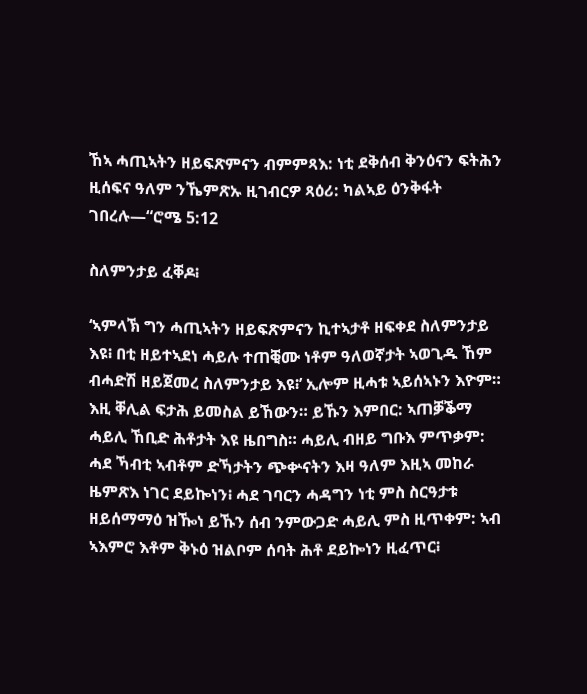ኸኣ ሓጢኣትን ዘይፍጽምናን ብምምጻእ: ነቲ ደቅሰብ ቅንዕናን ፍትሕን ዚሰፍና ዓለም ንኼምጽኡ ዚገብርዎ ጻዕሪ: ካልኣይ ዕንቅፋት ገበረሉ—“ሮሜ 5:12

ስለምንታይ ፈቐዶ፧

‘ኣምላኽ ግን ሓጢኣትን ዘይፍጽምናን ኪተኣታቶ ዘፍቀደ ስለምንታይ እዩ፧ በቲ ዘይተኣደነ ሓይሉ ተጠቒሙ ነቶም ዓለወኛታት ኣወጊዱ ኸም ብሓድሽ ዘይጀመረ ስለምንታይ እዩ፧’ ኢሎም ዚሓቱ ኣይሰኣኑን እዮም። እዚ ቐሊል ፍታሕ ይመስል ይኸውን። ይኹን እምበር: ኣጠቓቕማ ሓይሊ ኸቢድ ሕቶታት እዩ ዜበግስ። ሓይሊ ብዘይ ግቡእ ምጥቃም: ሓደ ኻብቲ ኣብቶም ድኻታትን ጭቍናትን እዛ ዓለም እዚኣ መከራ ዜምጽእ ነገር ደይኰነን፧ ሓደ ገባርን ሓዳግን ነቲ ምስ ስርዓታቱ ዘይሰማማዕ ዝዀነ ይኹን ሰብ ንምውጋድ ሓይሊ ምስ ዚጥቀም: ኣብ ኣእምሮ እቶም ቅኑዕ ዝልቦም ሰባት ሕቶ ደይኰነን ዚፈጥር፧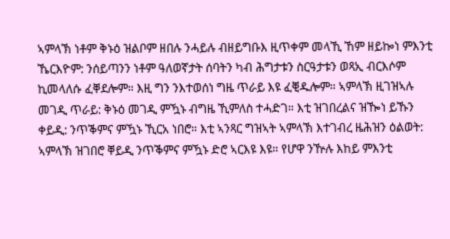ኣምላኽ ነቶም ቅኑዕ ዝልቦም ዘበሉ ንሓይሉ ብዘይግቡእ ዚጥቀም መላኺ ኸም ዘይኰነ ምእንቲ ኼርእዮም: ንሰይጣንን ነቶም ዓለወኛታት ሰባትን ካብ ሕግታቱን ስርዓታቱን ወጻኢ ብርእሶም ኪመላለሱ ፈቐደሎም። እዚ ግን ንእተወሰነ ግዜ ጥራይ እዩ ፈቒዱሎም። ኣምላኽ ዚገዝኣሉ መገዲ ጥራይ: ቅኑዕ መገዲ ምዃኑ ብግዜ ኺምለስ ተሓድገ። እቲ ዝገበረልና ዝዀነ ይኹን ቀይዲ: ንጥቕምና ምዃኑ ኺርአ ነበሮ። እቲ ኣንጻር ግዝኣት ኣምላኽ እተገብረ ዜሕዝን ዕልወት: ኣምላኽ ዝገበሮ ቐይዲ ንጥቕምና ምዃኑ ድሮ ኣርእዩ እዩ። የሆዋ ንዅሉ እከይ ምእንቲ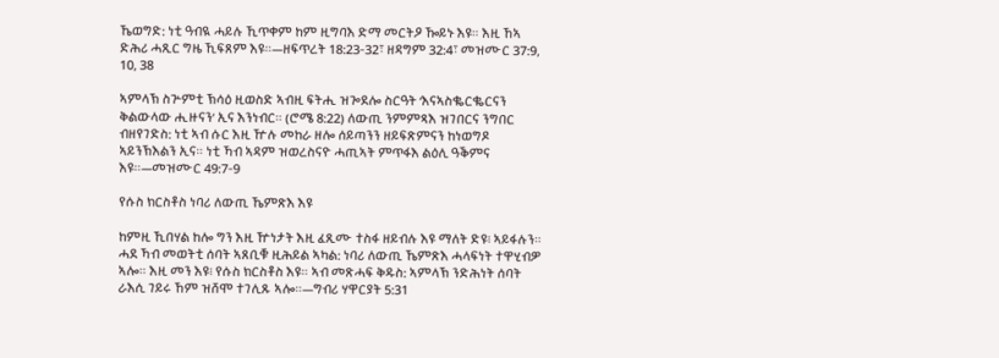ኼወግድ: ነቲ ዓብዪ ሓይሉ ኺጥቀም ከም ዚግባእ ድማ መርትዖ ዀይኑ እዩ። እዚ ኸኣ ድሕሪ ሓጺር ግዜ ኺፍጸም እዩ።—ዘፍጥረት 18:23-32፣ ዘዳግም 32:4፣ መዝሙር 37:9, 10, 38

ኣምላኽ ስጕምቲ ኽሳዕ ዚወስድ ኣብዚ ፍትሒ ዝጐደሎ ስርዓት ‘እናኣስቈርቈርናን ቅልውላው ሒዙናን’ ኢና እንነብር። (ሮሜ 8:22) ለውጢ ንምምጻእ ዝገበርና ንግበር ብዘየገድስ: ነቲ ኣብ ሱር እዚ ዅሉ መከራ ዘሎ ሰይጣንን ዘይፍጽምናን ከነወግዶ ኣይንኽእልን ኢና። ነቲ ኻብ ኣዳም ዝወረስናዮ ሓጢኣት ምጥፋእ ልዕሊ ዓቕምና እዩ።—መዝሙር 49:7-9

የሱስ ክርስቶስ ነባሪ ለውጢ ኼምጽእ እዩ

ከምዚ ኺበሃል ከሎ ግን እዚ ዅነታት እዚ ፈጺሙ ተስፋ ዘይብሉ እዩ ማለት ድዩ፧ ኣይፋሉን። ሓደ ኻብ መወትቲ ሰባት ኣጸቢቑ ዚሕይል ኣካል: ነባሪ ለውጢ ኼምጽእ ሓላፍነት ተዋሂብዎ ኣሎ። እዚ መን እዩ፧ የሱስ ክርስቶስ እዩ። ኣብ መጽሓፍ ቅዱስ: ኣምላኽ ንድሕነት ሰባት ራእሲ ገይሩ ኸም ዝሸሞ ተገሊጹ ኣሎ።—ግብሪ ሃዋርያት 5:31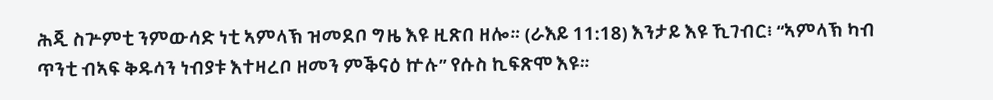ሕጂ ስጕምቲ ንምውሳድ ነቲ ኣምላኽ ዝመደቦ ግዜ እዩ ዚጽበ ዘሎ። (ራእይ 11:18) እንታይ እዩ ኺገብር፧ “ኣምላኽ ካብ ጥንቲ ብኣፍ ቅዱሳን ነብያቱ እተዛረቦ ዘመን ምቕናዕ ኵሉ” የሱስ ኪፍጽሞ እዩ።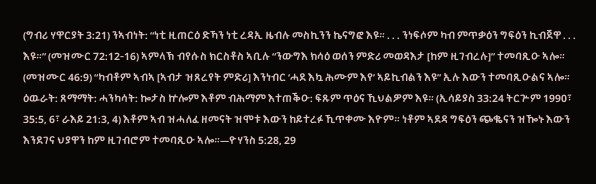(ግብሪ ሃዋርያት 3:21) ንኣብነት: “ነቲ ዚጠርዕ ድኻን ነቲ ረዳኢ ዜብሉ መስኪንን ኬናግፎ እዩ። . . . ንነፍሶም ካብ ምጥቃዕን ግፍዕን ኪብጀዋ . . . እዩ።” (መዝሙር 72:12-16) ኣምላኽ ብየሱስ ክርስቶስ ኣቢሉ “ንውግእ ክሳዕ ወሰን ምድሪ መወዳእታ [ከም ዚገብረሉ]” ተመባጺዑ ኣሎ። (መዝሙር 46:9) “ካብቶም ኣብኣ [ኣብታ ዝጸረየት ምድሪ] እንነብር ‘ሓደ እኳ ሕሙም እየ’ ኣይኪብልን እዩ” ኢሉ እውን ተመባጺዑልና ኣሎ። ዕዉራት: ጸማማት: ሓንካሳት: ኰታስ ኵሎም እቶም ብሕማም እተጠቕዑ: ፍጹም ጥዕና ኺህልዎም እዩ። (ኢሳይያስ 33:24 ትርጕም 1990፣ 35:5, 6፣ ራእይ 21:3, 4) እቶም ኣብ ዝሓለፈ ዘመናት ዝሞቱ እውን ከይተረፉ ኺጥቀሙ እዮም። ነቶም ኣደዳ ግፍዕን ጭቈናን ዝዀኑ እውን እንደገና ህያዋን ከም ዚገብሮም ተመባጺዑ ኣሎ።—ዮሃንስ 5:28, 29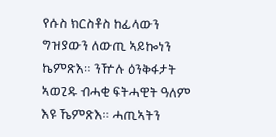የሱስ ክርስቶስ ከፊላውን ግዝያውን ለውጢ ኣይኰነን ኬምጽእ። ንዅሉ ዕንቅፋታት ኣወጊዱ ብሓቂ ፍትሓዊት ዓለም እዩ ኼምጽእ። ሓጢኣትን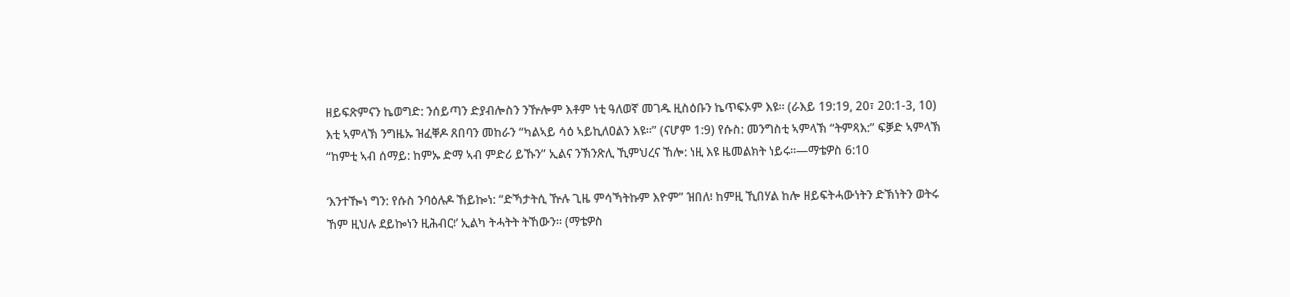ዘይፍጽምናን ኬወግድ: ንሰይጣን ድያብሎስን ንዅሎም እቶም ነቲ ዓለወኛ መገዱ ዚስዕቡን ኬጥፍኦም እዩ። (ራእይ 19:19, 20፣ 20:1-3, 10) እቲ ኣምላኽ ንግዜኡ ዝፈቐዶ ጸበባን መከራን “ካልኣይ ሳዕ ኣይኪለዐልን እዩ።” (ናሆም 1:9) የሱስ: መንግስቲ ኣምላኽ “ትምጻእ:” ፍቓድ ኣምላኽ “ከምቲ ኣብ ሰማይ: ከምኡ ድማ ኣብ ምድሪ ይኹን” ኢልና ንኽንጽሊ ኺምህረና ኸሎ: ነዚ እዩ ዜመልክት ነይሩ።—ማቴዎስ 6:10

‘እንተዀነ ግን: የሱስ ንባዕሉዶ ኸይኰነ: “ድኻታትሲ ዅሉ ጊዜ ምሳኻትኩም እዮም” ዝበለ፧ ከምዚ ኺበሃል ከሎ ዘይፍትሓውነትን ድኽነትን ወትሩ ኸም ዚህሉ ደይኰነን ዚሕብር፧’ ኢልካ ትሓትት ትኸውን። (ማቴዎስ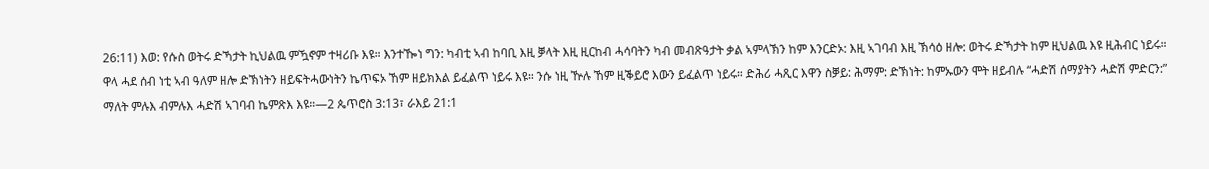26:11) እወ: የሱስ ወትሩ ድኻታት ኪህልዉ ምዃኖም ተዛሪቡ እዩ። እንተዀነ ግን: ካብቲ ኣብ ከባቢ እዚ ቓላት እዚ ዚርከብ ሓሳባትን ካብ መብጽዓታት ቃል ኣምላኽን ከም እንርድኦ: እዚ ኣገባብ እዚ ኽሳዕ ዘሎ: ወትሩ ድኻታት ከም ዚህልዉ እዩ ዚሕብር ነይሩ። ዋላ ሓደ ሰብ ነቲ ኣብ ዓለም ዘሎ ድኽነትን ዘይፍትሓውነትን ኬጥፍኦ ኸም ዘይክእል ይፈልጥ ነይሩ እዩ። ንሱ ነዚ ዅሉ ኸም ዚቕይሮ እውን ይፈልጥ ነይሩ። ድሕሪ ሓጺር እዋን ስቓይ: ሕማም: ድኽነት: ከምኡውን ሞት ዘይብሉ “ሓድሽ ሰማያትን ሓድሽ ምድርን:” ማለት ምሉእ ብምሉእ ሓድሽ ኣገባብ ኬምጽእ እዩ።—2 ጴጥሮስ 3:13፣ ራእይ 21:1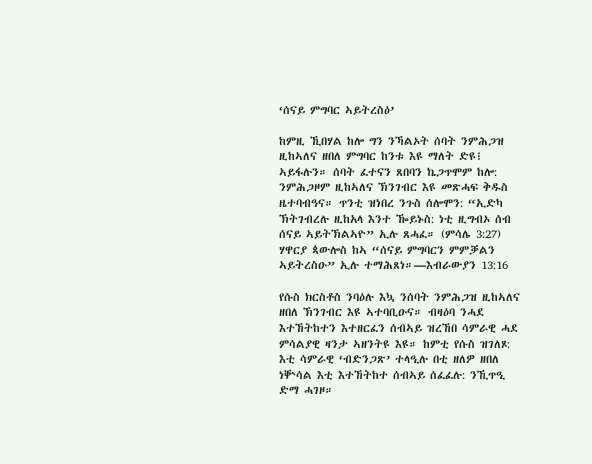‘ሰናይ ምግባር ኣይትረስዕ’

ከምዚ ኺበሃል ከሎ ግን ንኻልኦት ሰባት ንምሕጋዝ ዚከኣለና ዘበለ ምግባር ከንቱ እዩ ማለት ድዩ፧ ኣይፋሉን። ሰባት ፈተናን ጸበባን ኬጋጥሞም ከሎ: ንምሕጋዞም ዚከኣለና ኽንገብር እዩ መጽሓፍ ቅዱስ ዜተባብዓና። ጥንቲ ዝነበረ ንጉስ ሰሎሞን: “ኢድካ ኽትገብረሉ ዚከአላ እንተ ዀይኑስ: ነቲ ዚግብኦ ሰብ ሰናይ ኣይትኽልኣዮ” ኢሉ ጸሓፈ። (ምሳሌ 3:27) ሃዋርያ ጳውሎስ ከኣ “ሰናይ ምግባርን ምምቓልን ኣይትረስዑ” ኢሉ ተማሕጸነ።—እብራውያን 13:16

የሱስ ክርስቶስ ንባዕሉ እኳ ንሰባት ንምሕጋዝ ዚከኣለና ዘበለ ኽንገብር እዩ ኣተባቢዑና። ብዛዕባ ንሓደ እተኸትከተን እተዘርፈን ሰብኣይ ዝረኸበ ሳምራዊ ሓደ ምሳልያዊ ዛንታ ኣዘንትዩ እዩ። ከምቲ የሱስ ዝገለጾ: እቲ ሳምራዊ ‘ብድንጋጽ’ ተላዒሉ በቲ ዘለዎ ዘበለ ነቝሳል እቲ እተኸትከተ ሰብኣይ ሰፈፈሉ: ንኺጥዒ ድማ ሓገዞ።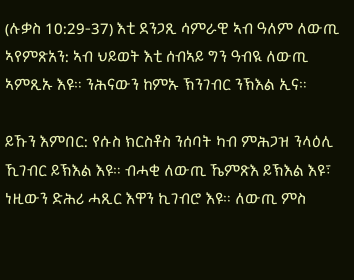(ሉቃስ 10:29-37) እቲ ደንጋጺ ሳምራዊ ኣብ ዓለም ለውጢ ኣየምጽአን: ኣብ ህይወት እቲ ሰብኣይ ግን ዓብዪ ለውጢ ኣምጺኡ እዩ። ንሕናውን ከምኡ ኽንገብር ንኽእል ኢና።

ይኹን እምበር: የሱስ ክርስቶስ ንሰባት ካብ ምሕጋዝ ንላዕሊ ኺገብር ይኽእል እዩ። ብሓቂ ለውጢ ኼምጽእ ይኽእል እዩ፣ ነዚውን ድሕሪ ሓጺር እዋን ኪገብሮ እዩ። ለውጢ ምስ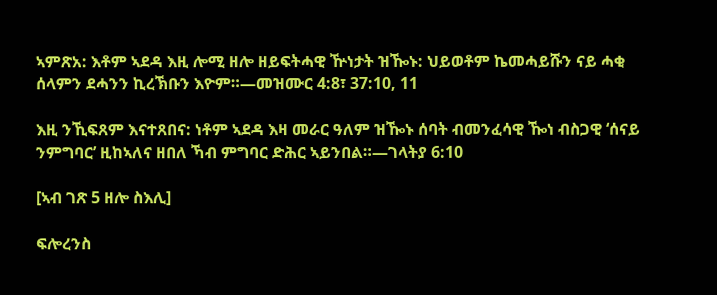ኣምጽአ: እቶም ኣደዳ እዚ ሎሚ ዘሎ ዘይፍትሓዊ ዅነታት ዝዀኑ: ህይወቶም ኬመሓይሹን ናይ ሓቂ ሰላምን ደሓንን ኪረኽቡን እዮም።—መዝሙር 4:8፣ 37:10, 11

እዚ ንኺፍጸም እናተጸበና: ነቶም ኣደዳ እዛ መራር ዓለም ዝዀኑ ሰባት ብመንፈሳዊ ዀነ ብስጋዊ ‘ሰናይ ንምግባር’ ዚከኣለና ዘበለ ኻብ ምግባር ድሕር ኣይንበል።—ገላትያ 6:10

[ኣብ ገጽ 5 ዘሎ ስእሊ]

ፍሎረንስ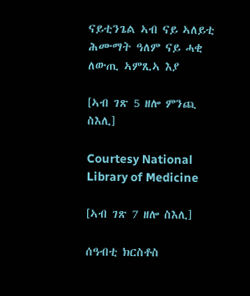ናይቲንጌል ኣብ ናይ ኣለይቲ ሕሙማት ዓለም ናይ ሓቂ ለውጢ ኣምጺኣ እያ

[ኣብ ገጽ 5 ዘሎ ምንጪ ስእሊ]

Courtesy National Library of Medicine

[ኣብ ገጽ 7 ዘሎ ስእሊ]

ሰዓብቲ ክርስቶስ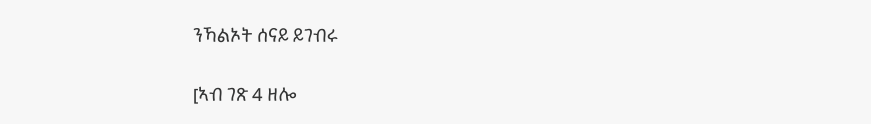ንኻልኦት ሰናይ ይገብሩ

[ኣብ ገጽ 4 ዘሎ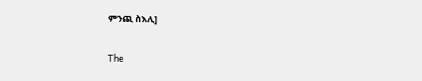ምንጪ ስእሊ]

The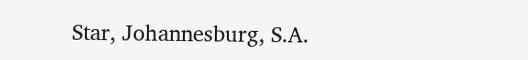Star, Johannesburg, S.A.